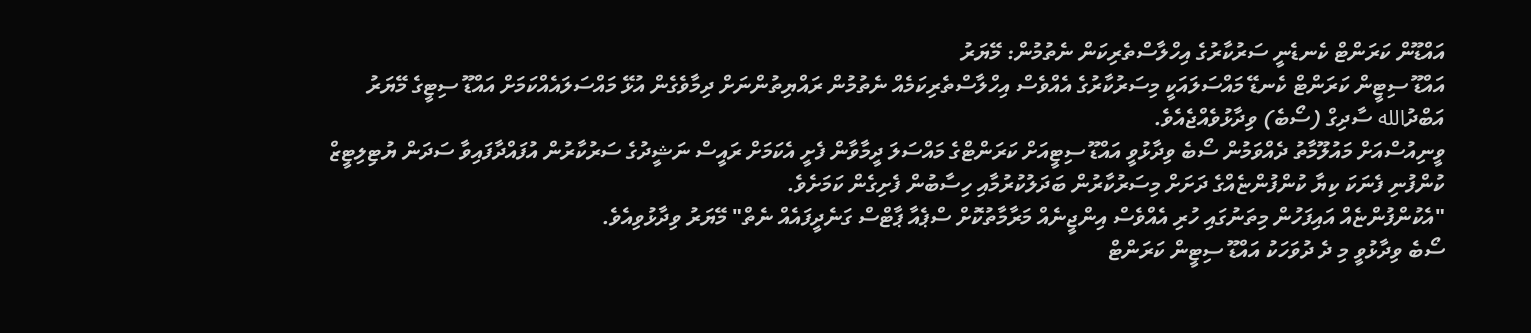އައްޑޫން ކަރަންޓް ކެނޑެނީ ސަރުކާރުގެ އިހްލާސްތެރިކަން ނެތުމުން: މޭޔަރު
އައްޑޫ ސިޓީން ކަރަންޓް ކެނޑޭ މައްސަލައަކީ މިސަރުކާރުގެ އެއްވެސް އިހްލާސްތެރިކަމެއް ނެތުމުން ރައްޔިތުންނަށް ދިމާވެގެން އުޅޭ މައްސަލައެއްކަމަށް އައްޑޫ ސިޓީގެ މޭޔަރު އަބްދުالله ސާދިގް (ސޯބެ) ވިދާޅުވެއްޖެއެވެ.
ވީނިއުސްއަށް މައުލޫމާތު ދެއްވަމުން ސޯބެ ވިދާޅުވީ އައްޑޫ ސިޓީއަށް ކަރަންޓްގެ މައްސަލަ ދީމާވާން ފެށީ އެކަމަށް ރައީސް ނަޝީދުގެ ސަރުކާރުން އުފައްދާފައިވާ ސަދަން ޔުޓިލިޓީޒް ކުންފުނި ފެނަކަ ކިޔާ ކުންފުންޏެއްގެ ދަށަށް މިސަރުކާރުން ބަދަލުކުރުމާއި ހިސާބުން ފެށިގެން ކަމަށެވެ.
"އެކުންފުންޏެއް އައިފަހުން މިތަނުގައި ހުރި އެއްވެސް އިންޖީނެއް މަރާމާތުކޮށް ސްޕެއާ ޕާޓްސް ގަނެދީފައެއް ނެތް" މޭޔަރު ވިދާޅުވިއެވެ.
ސޯބެ ވިދާޅުވީ މި ދެ ދުވަހަކު އައްޑޫ ސިޓީން ކަރަންޓް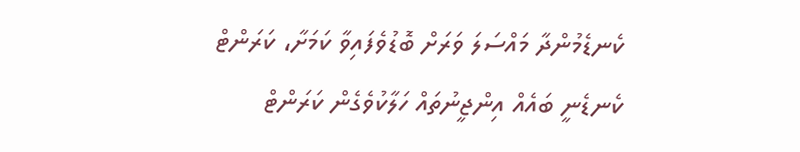ކެނޑެމުންދާ މައްސަލަ ވަރަށް ބޮޑުވެފައިވާ ކަމަށާ، ކަރަންޓް ކެނޑެނީ ބައެއް އިންޖީނުތައް ހަލާކުވެގެން ކަރަންޓް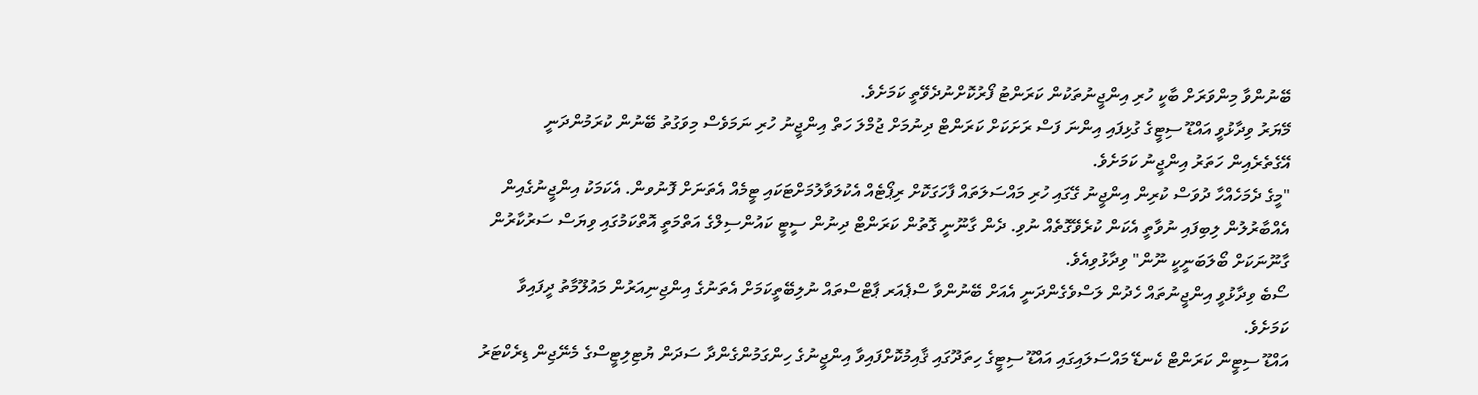ބޭނުންވާ މިންވަރަށް ބާކީ ހުރި އިންޖީނުތަކުން ކަރަންޓު ފޯރުކޮށްނުދެވޭތީ ކަމަށެވެ.
މޭޔަރު ވިދާޅުވީ އައްޑޫ ސިޓީގެ ގުޅިފައި އިންނަ ފަސް ރަށަކަށް ކަރަންޓް ދިނުމަށް ޖުމްލަ ހަތް އިންޖީނު ހުރި ނަމަވެސް މިވަގުތު ބޭނުން ކުރަމުންދަނީ އޭގެތެރެއިން ހަތަރު އިންޖީނު ކަމަށެވެ.
"މީގެ ދެމަހެއްހާ ދުވަސް ކުރިން އިންޖީނު ގޭގައި ހުރި މައްސަލަތައް ފާހަގަކޮށް ރިޕޯޓެއް އެކުލަވާލުމަށްޓަކައި ޓީމެއް އެތަނަށް ފޮނުވން. އެކަމަކު އިންޖީނުގެއިން އެއްބާރުލުން ލިބިފައި ނުވާތީ އެކަން ކުރެވޭގޮތެއް ނުވި. ދެން ގާނޫނީ ގޮތުން ކަރަންޓް ދިނުން ސީޓީ ކައުންސިލްގެ އަތްމަތީ އޮތްކަމުގައި ވިޔަސް ސަރުކާރުން ގާނޫނަކަށް ބޯލަބަނީކީ ނޫން" ވިދާޅުވިއެވެ.
ސޯބެ ވިދާޅުވީ އިންޖީނުތައް ހެދުން ލަސްވެގެންދަނީ އެއަށް ބޭނުންވާ ސްޕެއަރ ޕާޓްސްތައް ނުލިބޭތީކަމަށް އެތަނުގެ އިންޖިނިއަރުން މައުލޫމާތު ދީފައިވާ ކަމަށެވެ.
އައްޑޫ ސިޓީން ކަރަންޓް ކެނޑޭ މައްސަލައިގައި އައްޑޫ ސިޓީގެ ހިތަދޫގައި ޤާއިމުކޮށްފައިވާ އިންޖީނުގެ ހިންގަމުންގެންދާ ސަދަން ޔުޓިލިޓީސްގެ މެނޭޖިން ޑިރެކްޓަރު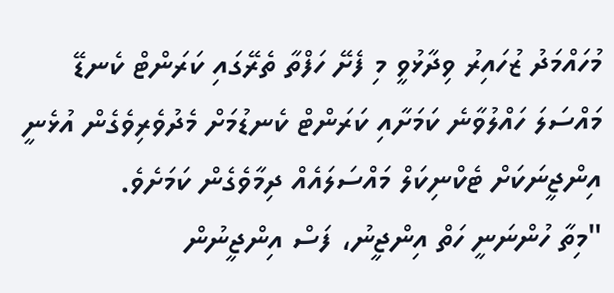މުހައްމަދު ޒުހައިރު ވިދާޅުވީ މި ފެށޭ ހަފްތާ ތެރޭގައި ކަރަންޓް ކެނޑޭ މައްސަލަ ހައްލުވާނެ ކަމަށާއި ކަރަންޓް ކެނޑުމަށް މެދުވެރިވެގެން އުޅެނީ އިންޖީނަކަށް ޓެކްނިކަލް މައްސަލައެއް ދިމާވެގެން ކަމަށެވެ.
"މިތާ ހުންނަނީ ހަތް އިންޖީނު، ފަސް އިންޖީނުން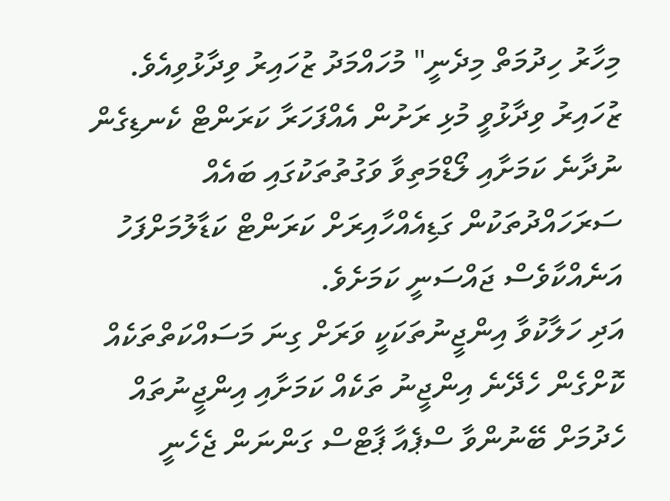މިހާރު ހިދުމަތް މިދެނީ" މުހައްމަދު ޒުހައިރު ވިދާޅުވިއެވެ.
ޒުހައިރު ވިދާޅުވީ މުޅި ރަށުން އެއްފަހަރާ ކަރަންޓް ކެނޑިގެން ނުދާނެ ކަމަށާއި ލޯޑްމަތިވާ ވަގުތުތަކުގައި ބައެއް ސަރަހައްދުތަކުން ގަޑިއެއްހާއިރަށް ކަރަންޓް ކަޑާލުމަށްފަހު އަނެއްކާވެސް ޖައްސަނީ ކަމަށެވެ.
އަދި ހަލާކުވާ އިންޖީނުތަކަކީ ވަރަށް ގިނަ މަސައްކަތްތަކެއް ކޮށްގެން ހެދޭނެ އިންޖީނު ތަކެއް ކަމަށާއި އިންޖީނުތައް ހެދުމަށް ބޭނުންވާ ސްޕެއާ ޕާޓްސް ގަންނަން ޖެހެނީ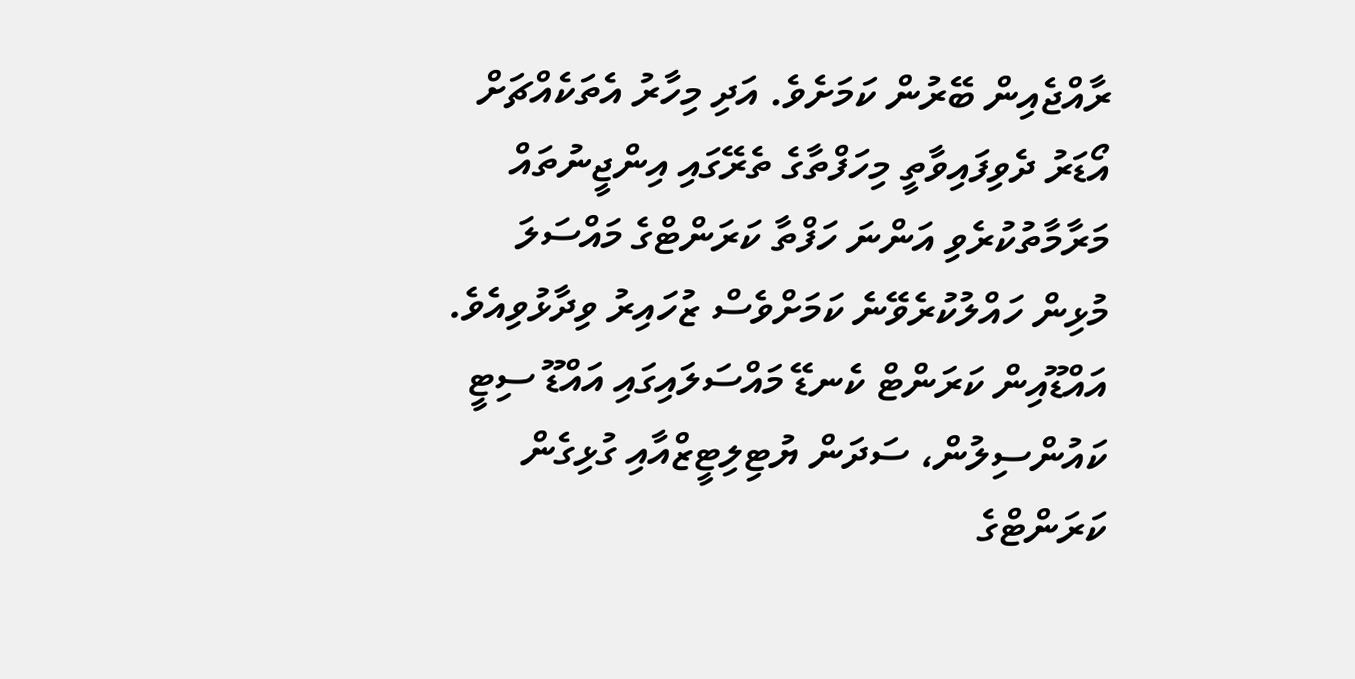ރާއްޖެއިން ބޭރުން ކަމަށެވެ. އަދި މިހާރު އެތަކެއްޗަށް އޯޑަރު ދެވިފައިވާތީ މިހަފްތާގެ ތެރޭގައި އިންޖީނުތައް މަރާމާތުކުރެވި އަންނަ ހަފްތާ ކަރަންޓްގެ މައްސަލަ މުޅިން ހައްލުކުރެވޭނެ ކަމަށްވެސް ޒުހައިރު ވިދާޅުވިއެވެ.
އައްޑޫއިން ކަރަންޓް ކެނޑޭ މައްސަލައިގައި އައްޑޫ ސިޓީ ކައުންސިލުން، ސަދަން ޔުޓިލިޓީޒްއާއި ގުޅިގެން ކަރަންޓްގެ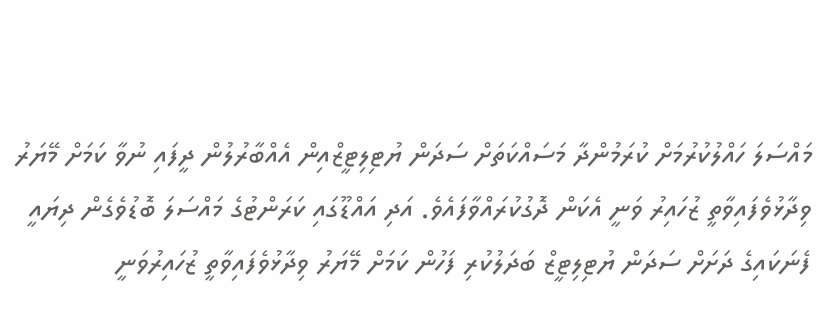މައްސަލަ ހައްލުކުރުމަށް ކުރަމުންދާ މަސައްކަތަށް ސަދަން ޔުޓިލިޓީޒްއިން އެއްބާރުލުން ދީފައި ނުވާ ކަމަށް މޭޔަރު ވިދާޅުވެފައިވާތީ ޒުހައިރު ވަނީ އެކަން ދޮގުކުރައްވާފައެވެ. އަދި އައްޑޫގައި ކަރަންޓުގެ މައްސަލަ ބޮޑުވެގެން ދިޔައީ ފެނަކައިގެ ދަށަށް ސަދަން ޔުޓިލިޓީޒް ބަދަލުކުރި ފަހުން ކަމަށް މޭޔަރު ވިދާޅުވެފައިވާތީ ޒުހައިރުވަނީ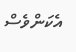އެކަންވެސް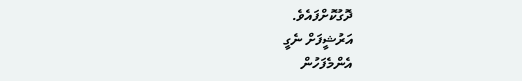ދޮގުކޮށްފައެވެ.
އަރުޝީފަށް ނެގީ
އެންމެފަހުން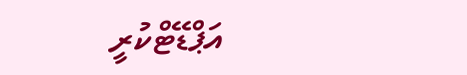އަޕްޑޭޓްކުރީ